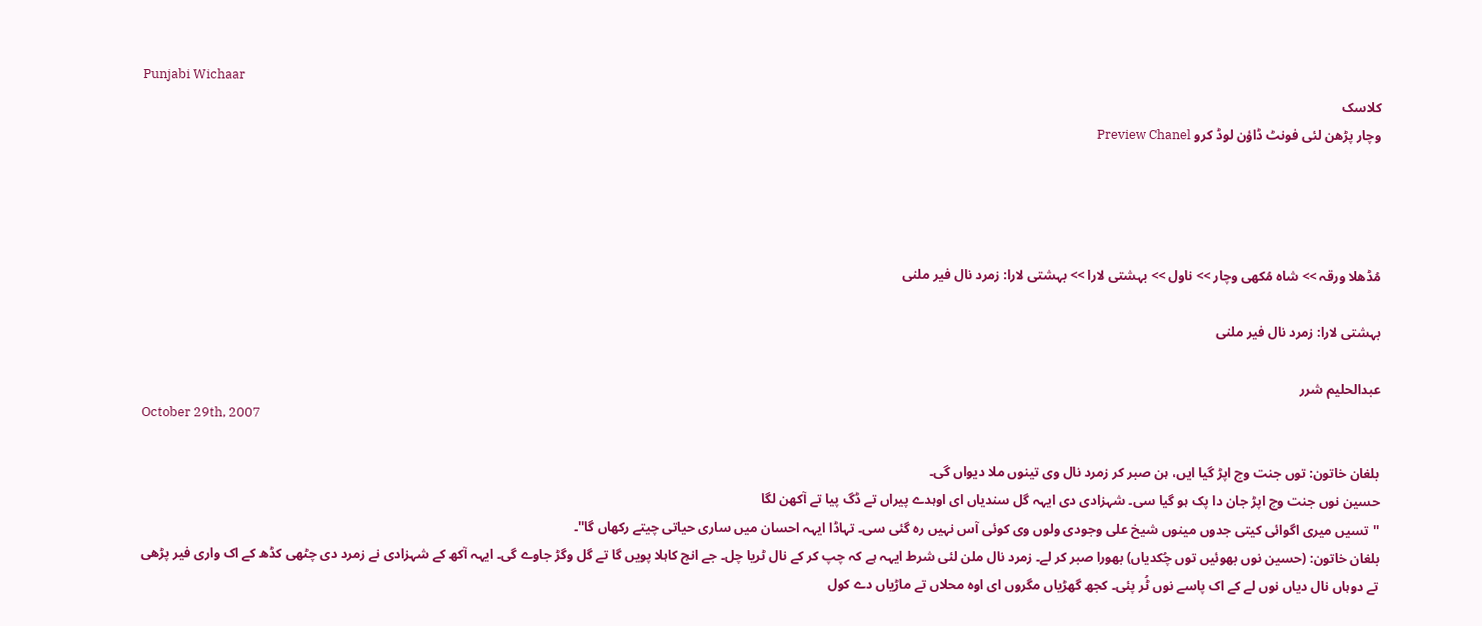Punjabi Wichaar
کلاسک
وچار پڑھن لئی فونٹ ڈاؤن لوڈ کرو Preview Chanel




مُڈھلا ورقہ >> شاہ مُکھی وچار >> ناول >> بہشتی لارا >> بہشتی لارا: زمرد نال فیر ملنی

بہشتی لارا: زمرد نال فیر ملنی

عبدالحلیم شرر
October 29th, 2007

بلغان خاتون: توں جنت وچ اپڑ گیا ایں، ہن صبر کر زمرد نال وی تینوں ملا دیواں گی۔
حسین نوں جنت وچ اپڑ جان دا پک ہو گیا سی۔ شہزادی دی ایہہ گل سندیاں ای اوہدے پیراں تے ڈگ پیا تے آکھن لگا
''تسیں میری اگوائی کیتی جدوں مینوں شیخ علی وجودی ولوں وی کوئی آس نہیں رہ گئی سی۔ تہاڈا ایہہ احسان میں ساری حیاتی چیتے رکھاں گا''۔
بلغان خاتون: (حسین نوں بھوئیں توں چُکدیاں) بھورا صبر کر لے۔ زمرد نال ملن لئی شرط ایہہ ہے کہ چپ کر کے نال ٹریا چل۔ جے انج کاہلا پویں گا تے گل وگڑ جاوے گی۔ ایہہ آکھ کے شہزادی نے زمرد دی چٹھی کڈھ کے اک واری فیر پڑھی تے دوہاں نال دیاں نوں لے کے اک پاسے نوں ٹُر پئی۔ کجھ گھڑیاں مگروں ای اوہ محلاں تے ماڑیاں دے کول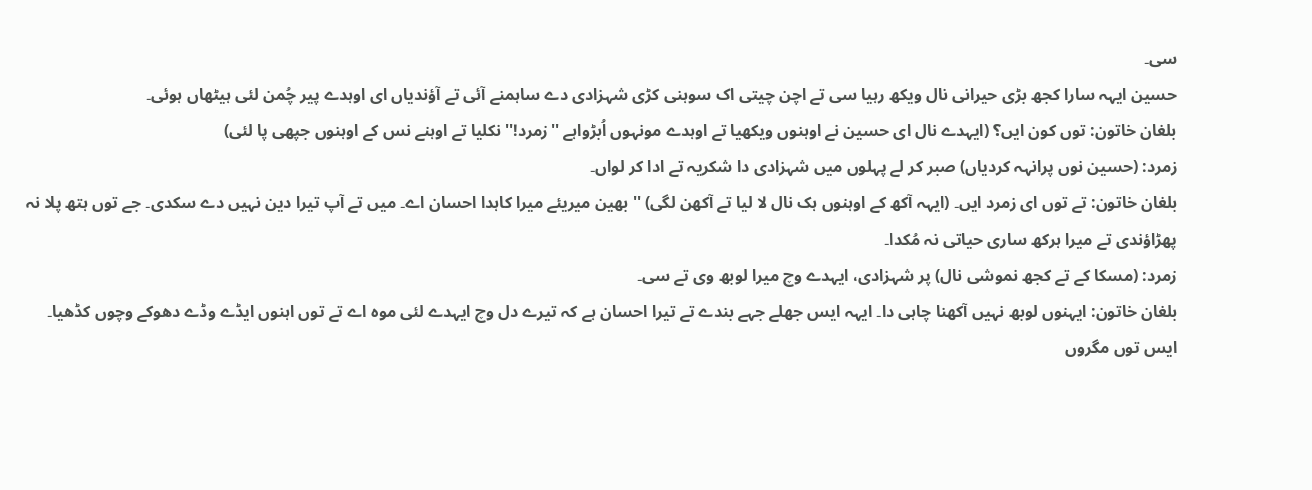سی۔
حسین ایہہ سارا کجھ بڑی حیرانی نال ویکھ رہیا سی تے اچن چیتی اک سوہنی کڑی شہزادی دے ساہمنے آئی تے آؤندیاں ای اوہدے پیر چُمن لئی ہیٹھاں ہوئی۔
بلغان خاتون: توں کون ایں؟ (ایہدے نال ای حسین نے اوہنوں ویکھیا تے اوہدے مونہوں اُبڑواہے ''زمرد!'' نکلیا تے اوہنے نس کے اوہنوں جپھی پا لئی)
زمرد: (حسین نوں پرانہہ کردیاں) صبر کر لے پہلوں میں شہزادی دا شکریہ تے ادا کر لواں۔
بلغان خاتون: تے توں ای زمرد ایں۔ (ایہہ آکھ کے اوہنوں ہک نال لا لیا تے آکھن لگی) '' بھین میریئے میرا کاہدا احسان اے۔ میں تے آپ تیرا دین نہیں دے سکدی۔ جے توں ہتھ پلا نہ پھڑاؤندی تے میرا ہرکھ ساری حیاتی نہ مُکدا۔
زمرد: (مسکا کے تے کجھ نموشی نال) پر شہزادی، ایہدے وچ میرا لوبھ وی تے سی۔
بلغان خاتون: ایہنوں لوبھ نہیں آکھنا چاہی دا۔ ایہہ ایس جھلے جہے بندے تے تیرا احسان ہے کہ تیرے دل وچ ایہدے لئی موہ اے تے توں اہنوں ایڈے وڈے دھوکے وچوں کڈھیا۔
ایس توں مگروں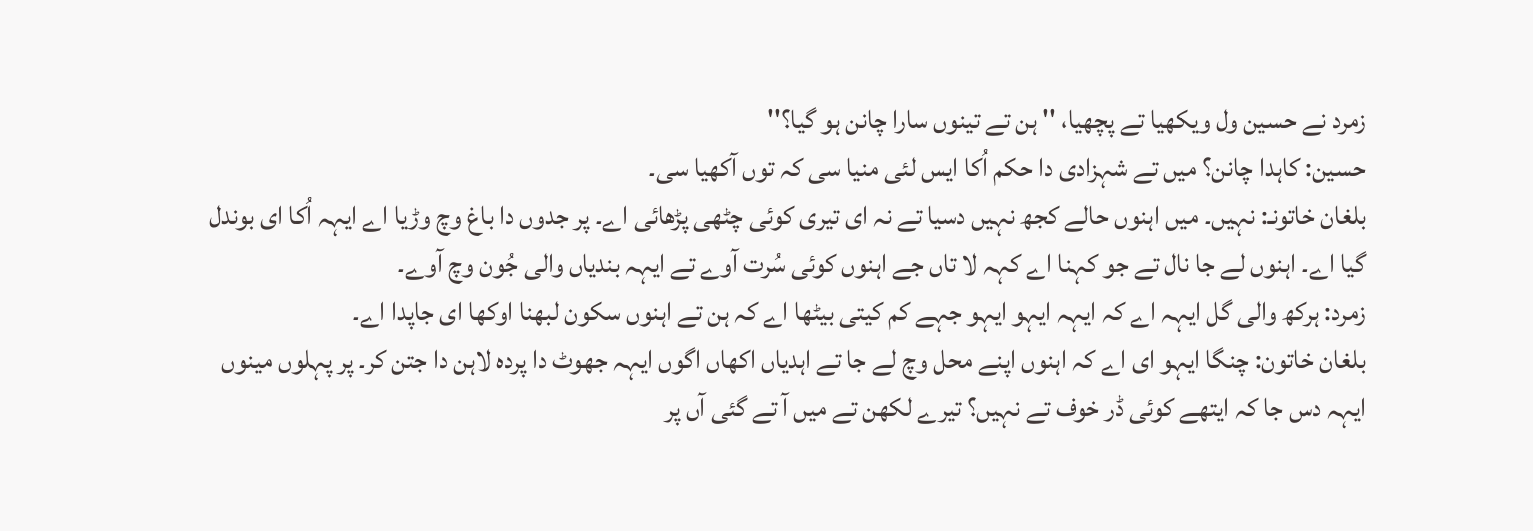زمرد نے حسین ول ویکھیا تے پچھیا، '' ہن تے تینوں سارا چانن ہو گیا؟''
حسین: کاہدا چانن؟ میں تے شہزادی دا حکم اُکا ایس لئی منیا سی کہ توں آکھیا سی۔
بلغان خاتونـ: نہیں۔ میں اہنوں حالے کجھ نہیں دسیا تے نہ ای تیری کوئی چٹھی پڑھائی اے۔ پر جدوں دا باغ وچ وڑیا اے ایہہ اُکا ای بوندل گیا اے۔ اہنوں لے جا نال تے جو کہنا اے کہہ لا تاں جے اہنوں کوئی سُرت آوے تے ایہہ بندیاں والی جُون وچ آوے۔
زمرد: ہرکھ والی گل ایہہ اے کہ ایہہ ایہو ایہو جہے کم کیتی بیٹھا اے کہ ہن تے اہنوں سکون لبھنا اوکھا ای جاپدا اے۔
بلغان خاتون: چنگا ایہو ای اے کہ اہنوں اپنے محل وچ لے جا تے اہدیاں اکھاں اگوں ایہہ جھوٹ دا پردہ لاہن دا جتن کر۔ پر پہلوں مینوں ایہہ دس جا کہ ایتھے کوئی ڈر خوف تے نہیں؟ تیرے لکھن تے میں آ تے گئی آں پر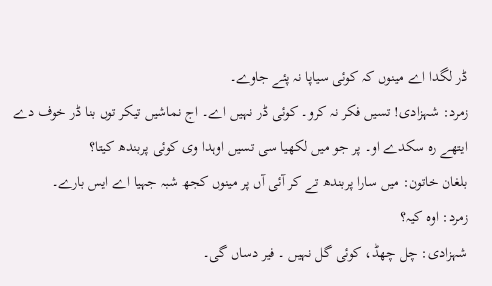ڈر لگدا اے مینوں کہ کوئی سیاپا نہ پئے جاوے۔
زمرد: شہزادی! تسیں فکر نہ کرو۔ کوئی ڈر نہیں اے۔ اج نماشیں تیکر توں بنا ڈر خوف دے ایتھے رہ سکدے او۔ پر جو میں لکھیا سی تسیں اوہدا وی کوئی پربندھ کیتا؟
بلغان خاتون: میں سارا پربندھ تے کر آئی آں پر مینوں کجھ شبہ جہیا اے ایس بارے۔
زمرد: اوہ کیہ؟
شہزادی: چل چھڈ، کوئی گل نہیں ۔ فیر دساں گی۔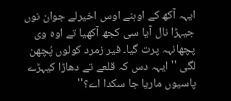ایہہ آکھ کے اوہنے اوس اخیرلے جوان نوں جیہڑا نال آیا سی کجھ آکھیا تے اوہ وی پچھانہہ پرت گیا۔ فیر زمرد کولوں پُچھن لگی '' ایہہ دس کہ قلعے تے دھاڑا کیہڑے پاسیوں ماریا جا سکدا اے؟''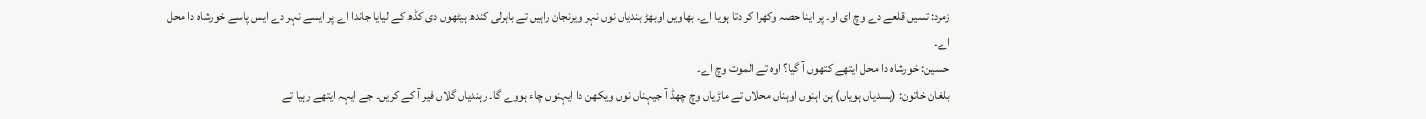زمرد: تسیں قلعے دے وچ ای او۔ پر اینا حصہ وکھرا کر دتا ہویا اے۔ بھاویں اوبھڑ بندیاں نوں نہر ویرنجان راہیں تے باہرلی کندھ ہیٹھوں دی کڈھ کے لیایا جاندا اے پر ایسے نہر دے ایس پاسے خورشاہ دا محل اے۔
حسین: خورشاہ دا محل ایتھے کتھوں آ گیا؟ اوہ تے الموت وچ اے۔
بلغان خاتون: (ہسدیاں ہویاں) ہن اہنوں اوہناں محلاں تے ماڑیاں وچ چھڈ آ جیہناں نوں ویکھن دا ایہنوں چاء ہووے گا۔ رہندیاں گلاں فیر آ کے کریں۔ جے ایہہ ایتھے رہیا تے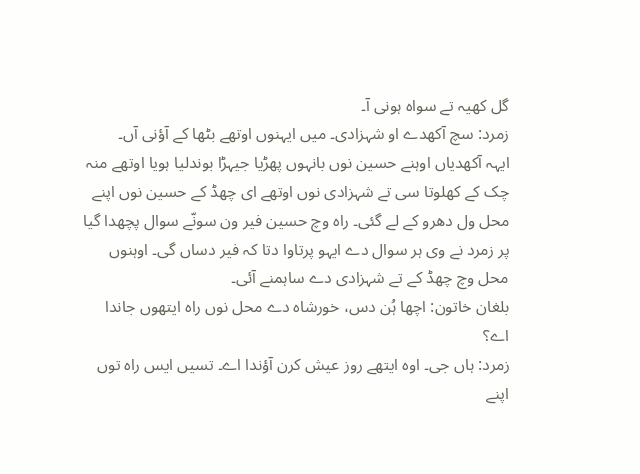گل کھیہ تے سواہ ہونی آ۔
زمرد: سچ آکھدے او شہزادی۔ میں ایہنوں اوتھے بٹھا کے آؤنی آں۔
ایہہ آکھدیاں اوہنے حسین نوں بانہوں پھڑیا جیہڑا بوندلیا ہویا اوتھے منہ چک کے کھلوتا سی تے شہزادی نوں اوتھے ای چھڈ کے حسین نوں اپنے محل ول دھرو کے لے گئی۔ راہ وچ حسین فیر ون سونّے سوال پچھدا گیا پر زمرد نے وی ہر سوال دے ایہو پرتاوا دتا کہ فیر دساں گی۔ اوہنوں محل وچ چھڈ کے تے شہزادی دے ساہمنے آئی۔
بلغان خاتون: اچھا ہُن دس، خورشاہ دے محل نوں راہ ایتھوں جاندا اے؟
زمرد: ہاں جی۔ اوہ ایتھے روز عیش کرن آؤندا اے۔ تسیں ایس راہ توں اپنے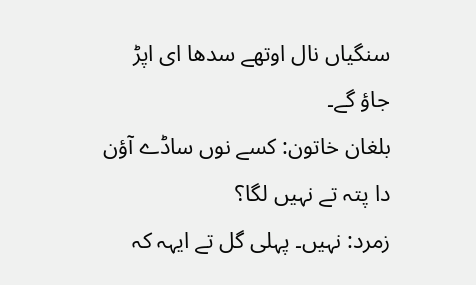سنگیاں نال اوتھے سدھا ای اپڑ جاؤ گے۔
بلغان خاتون: کسے نوں ساڈے آؤن دا پتہ تے نہیں لگا؟
زمرد: نہیں۔ پہلی گل تے ایہہ کہ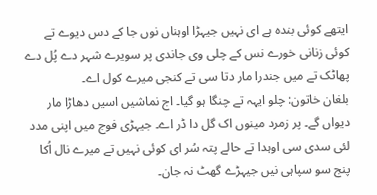ایتھے کوئی بندہ ہے ای نہیں جیہڑا اوہناں نوں جا کے دس دیوے تے کوئی زنانی خورے نس کے چلی وی جاندی پر سویرے شہر دے پُل دے پھاٹک تے میں جندرا مار دتا سی تے کنجی میرے کول اے۔
بلغان خاتون: چلو ایہہ تے چنگا ہو گیا۔ اج نماشیں اسیں دھاڑا مار دیواں گے۔ پر زمرد مینوں اک گل دا ڈر اے۔ جیہڑی فوج میں اپنی مدد لئی سدی سی اوہدا تے حالے پتہ سُر ای کوئی نہیں تے میرے نال اُکا پنج سو سپاہی نیں جیہڑے گھٹ نہ جان۔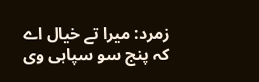زمرد: میرا تے خیال اے کہ پنج سو سپاہی وی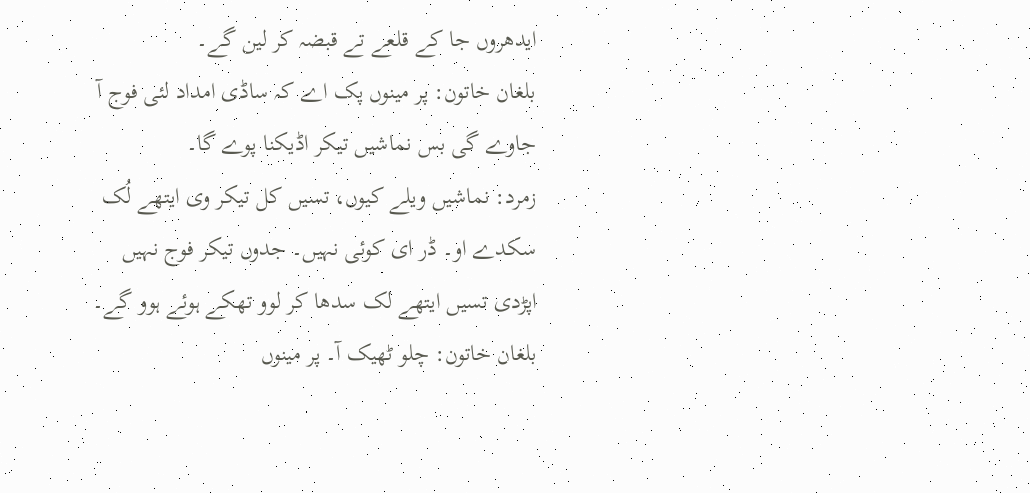ایدھروں جا کے قلعے تے قبضہ کر لین گے۔
بلغان خاتون: پر مینوں پک اے کہ ساڈی امداد لئی فوج آ جاوے گی بس نماشیں تیکر اڈیکنا پوے گا۔
زمرد: نماشیں ویلے کیوں، تسیں کل تیکر وی ایتھے لُک سکدے او۔ ڈر ای کوئی نہیں۔ جدوں تیکر فوج نہیں اپڑدی تسیں ایتھے لک سدھا کر لوو تھکے ہوئے ہوو گے۔
بلغان خاتون: چلو ٹھیک آ۔ پر مینوں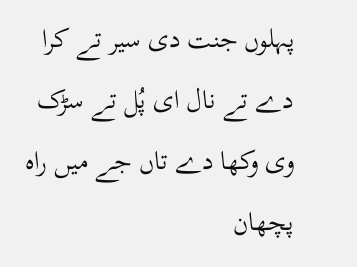پہلوں جنت دی سیر تے کرا دے تے نال ای پُل تے سڑک وی وکھا دے تاں جے میں راہ پچھان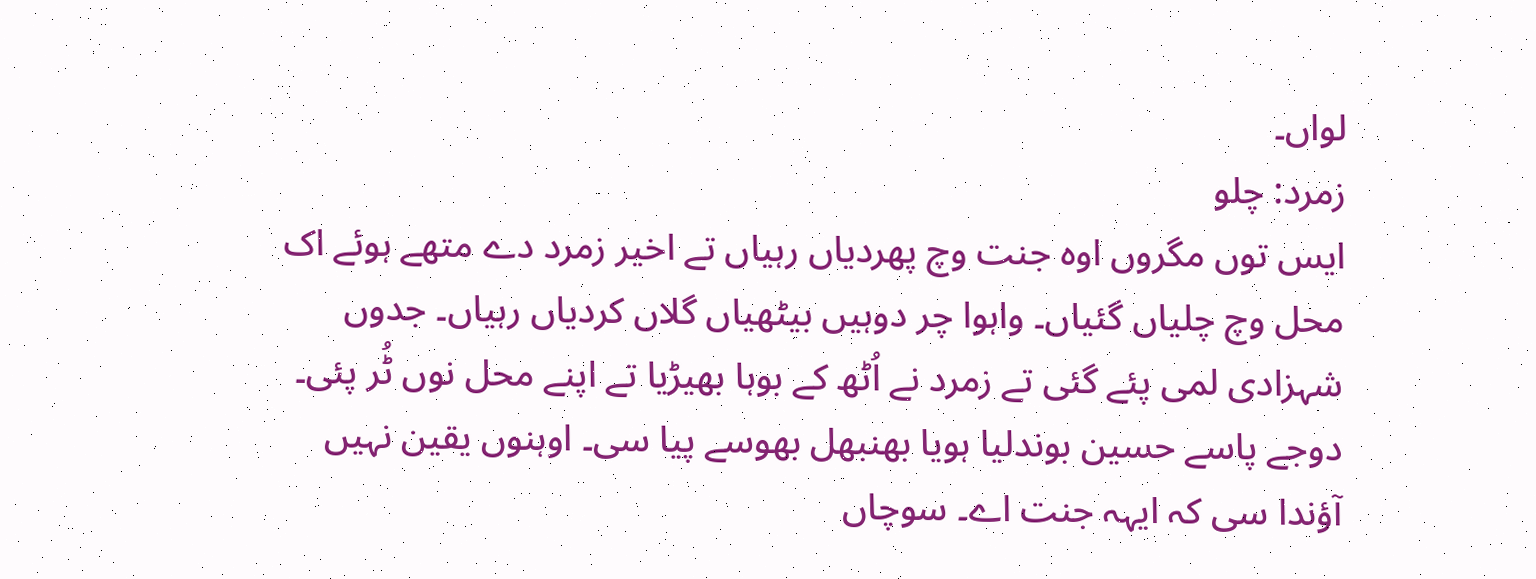لواں۔
زمرد: چلو
ایس توں مگروں اوہ جنت وچ پھردیاں رہیاں تے اخیر زمرد دے متھے ہوئے اک محل وچ چلیاں گئیاں۔ واہوا چر دوہیں بیٹھیاں گلاں کردیاں رہیاں۔ جدوں شہزادی لمی پئے گئی تے زمرد نے اُٹھ کے بوہا بھیڑیا تے اپنے محل نوں ٹُر پئی۔
دوجے پاسے حسین بوندلیا ہویا بھنبھل بھوسے پیا سی۔ اوہنوں یقین نہیں آؤندا سی کہ ایہہ جنت اے۔ سوچاں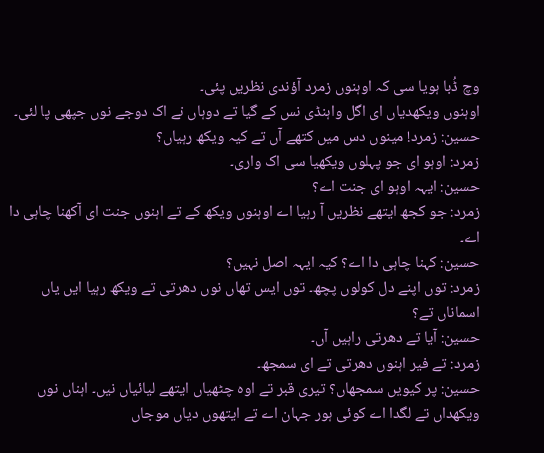وچ ڈُبا ہویا سی کہ اوہنوں زمرد آؤندی نظریں پئی۔
اوہنوں ویکھدیاں ای اگل واہنڈی نس کے گیا تے دوہاں نے اک دوجے نوں جپھی پا لئی۔
حسین: زمرد! مینوں دس میں کتھے آں تے کیہ ویکھ رہیاں؟
زمرد: اوہو ای جو پہلوں ویکھیا سی اک واری۔
حسین: ایہہ اوہو ای جنت اے؟
زمرد: جو کجھ ایتھے نظریں آ رہیا اے اوہنوں ویکھ کے تے اہنوں جنت ای آکھنا چاہی دا اے۔
حسین: کہنا چاہی دا اے؟ کیہ ایہہ اصل نہیں؟
زمرد: توں اپنے دل کولوں پچھ۔ توں ایس تھاں نوں دھرتی تے ویکھ رہیا ایں یاں اسماناں تے؟
حسین: آیا تے دھرتی راہیں آں۔
زمرد: تے فیر اہنوں دھرتی تے ای سمجھ۔
حسین: پر کیویں سمجھاں؟ تیری قبر تے اوہ چٹھیاں ایتھے لیائیاں نیں۔ اہناں نوں ویکھداں تے لگدا اے کوئی ہور جہان اے تے ایتھوں دیاں موجاں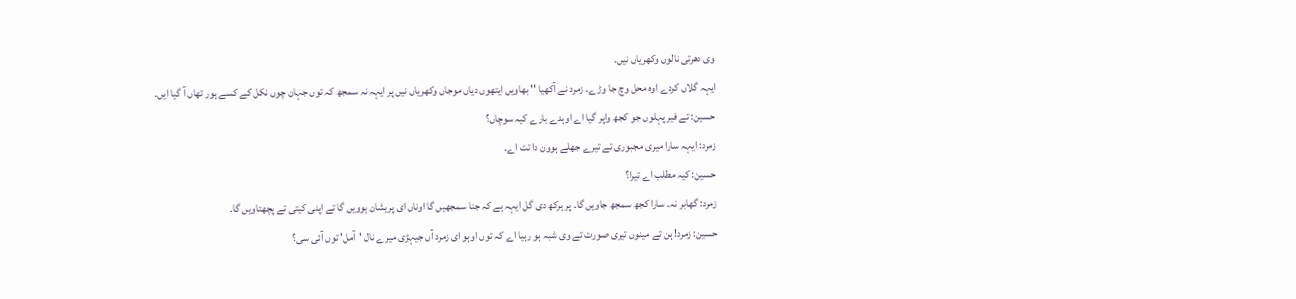وی دھرتی نالوں وکھریاں نیں۔
ایہہ گلاں کردے اوہ محل وچ جا وڑے۔ زمرد نے آکھیا '' بھاویں ایتھوں دیاں موجاں وکھریاں نیں پر ایہہ نہ سمجھ کہ توں جہان چوں نکل کے کسے ہور تھاں آ گیا ایں۔
حسین: تے فیر پہلوں جو کجھ واپر گیا اے اوہدے بارے کیہ سوچاں؟
زمرد: ایہہ سارا میری مجبوری تے تیرے جھلے ہوون دا تت اے۔
حسین: کیہ مطلب اے تیرا؟
زمرد: گھابر نہ۔ سارا کجھ سمجھ جاویں گا۔ پر ہرکھ دی گل ایہہ ہے کہ جنا سمجھیں گا اوناں ای پریشان ہوویں گا تے اپنی کیتی تے پچھتاویں گا۔
حسین: زمرد! ہن تے مینوں تیری صورت تے وی شبہ ہو رہیا اے کہ توں اوہو ای زمرد آں جیہڑی میرے نال 'آمل' توں آئی سی؟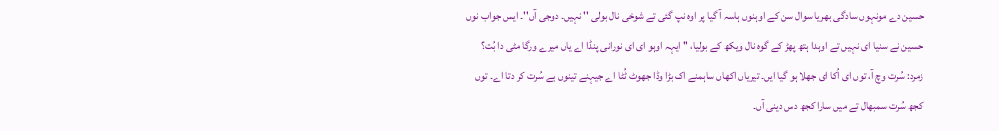حسین دے مونہوں سادگی بھریا سوال سن کے اوہنوں ہاسہ آ گیا پر اوہ نپ گئی تے شوخی نال بولی '' نہیں۔ دوجی آں''۔ ایس جواب نوں حسین نے سنیا ای نہیں تے اوہدا ہتھ پھڑ کے گوہ نال ویکھ کے بولیا، '' ایہہ اوہو ای ای نورانی پنڈا اے یاں میرے ورگا مٹی دا بُت؟
زمرد: سُرت وچ آ، توں ای اُکا ای جھلا ہو گیا ایں۔ تیریاں اکھاں ساہمنے اک بڑا وڈا جھوٹ ٹُٹا اے جیہنے تینوں بے سُرت کر دتا اے۔ توں کجھ سُرت سمبھال تے میں سارا کجھ دس دینی آں۔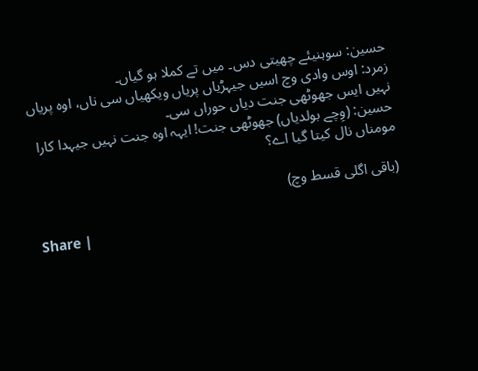حسین: سوہنیئے چھیتی دس۔ میں تے کملا ہو گیاں۔
زمرد: اوس وادی وچ اسیں جیہڑیاں پریاں ویکھیاں سی ناں، اوہ پریاں نہیں ایس جھوٹھی جنت دیاں حوراں سی۔
حسین: (وِچے بولدیاں) جھوٹھی جنت! ایہہ اوہ جنت نہیں جیہدا کارا مومناں نال کیتا گیا اے؟

(باقی اگلی قسط وچ)

Share |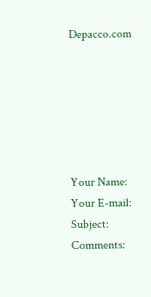Depacco.com






Your Name:
Your E-mail:
Subject:
Comments: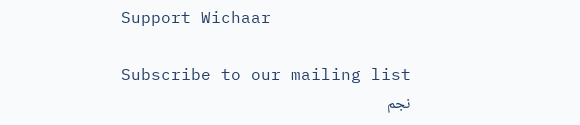Support Wichaar

Subscribe to our mailing list
نجم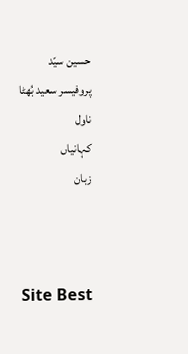حسین سیّد
پروفیسر سعید بُھٹا
ناول
کہانیاں
زبان



Site Best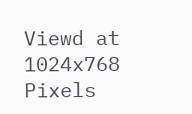Viewd at 1024x768 Pixels